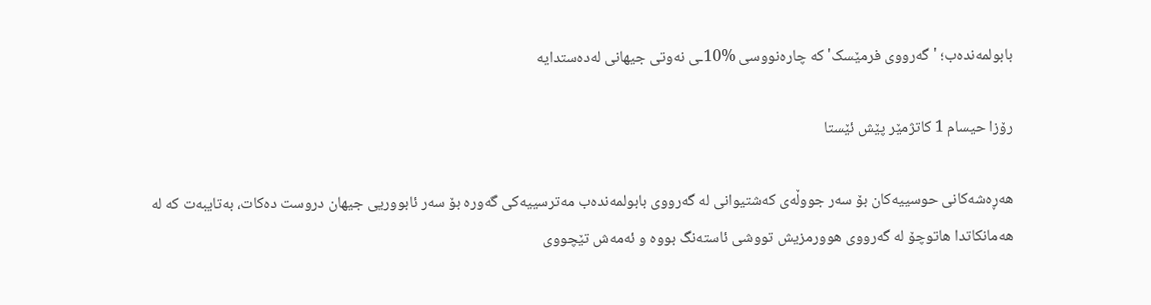بابولمەندەب؛ 'گەرووی فرمێسک' کە چارەنووسی %10ـی نەوتی جیهانی لەدەستدایە

رۆزا حیسام 1 کاتژمێر پێش ئێستا

هەڕەشەکانی حوسییەکان بۆ سەر جووڵەی کەشتیوانی لە گەرووی بابولمەندەب مەترسییەکی گەورە بۆ سەر ئابووریی جیهان دروست دەکات، بەتایبەت کە لە هەمانکاتدا هاتوچۆ لە گەرووی هوورمزیش تووشی ئاستەنگ بووە و ئەمەش تێچووی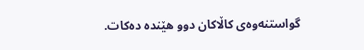گواستنەوەی کاڵاکان دوو هێندە دەکات.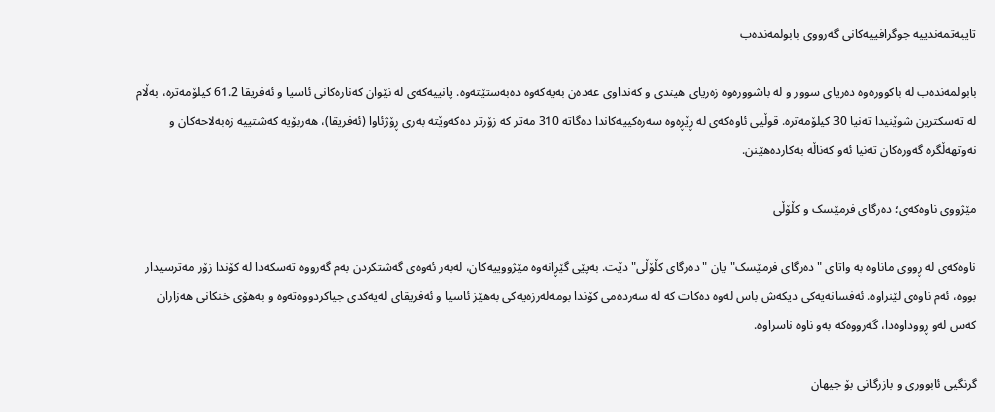تایبەتمەندییە جوگرافییەکانی گەرووی بابولمەندەب

بابولمەندەب لە باکوورەوە دەریای سوور و لە باشوورەوە زەریای هیندی و کەنداوی عەدەن بەیەکەوە دەبەستێتەوە. پانییەکەی لە نێوان کەنارەکانی ئاسیا و ئەفریقا 61.2 کیلۆمەترە، بەڵام لە تەسکترین شوێنیدا تەنیا 30 کیلۆمەترە. قوڵیی ئاوەکەی لە ڕێڕەوە سەرەکییەکاندا دەگاتە 310 مەتر کە زۆرتر دەکەوێتە بەری ڕۆژئاوا (ئەفریقا)، هەربۆیە کەشتییە زەبەلاحەکان و نەوتهەڵگرە گەورەکان تەنیا ئەو کەناڵە بەکاردەهێنن.

مێژووی ناوەکەی؛ دەرگای فرمێسک و کڵۆڵی

ناوەکەی لە ڕووی ماناوە بە واتای "دەرگای فرمێسک" یان "دەرگای کڵۆڵی" دێت. بەپێی گێڕانەوە مێژووییەکان، لەبەر ئەوەی گەشتکردن بەم گەرووە تەسکەدا لە کۆندا زۆر مەترسیدار بووە، ئەم ناوەی لێنراوە. ئەفسانەیەکی دیکەش باس لەوە دەکات کە لە سەردەمی کۆندا بومەلەرزەیەکی بەهێز ئاسیا و ئەفریقای لەیەکدی جیاکردووەتەوە و بەهۆی خنکانی هەزاران کەس لەو ڕووداوەدا، گەرووەکە بەو ناوە ناسراوە.

گرنگیی ئابووری و بازرگانی بۆ جیهان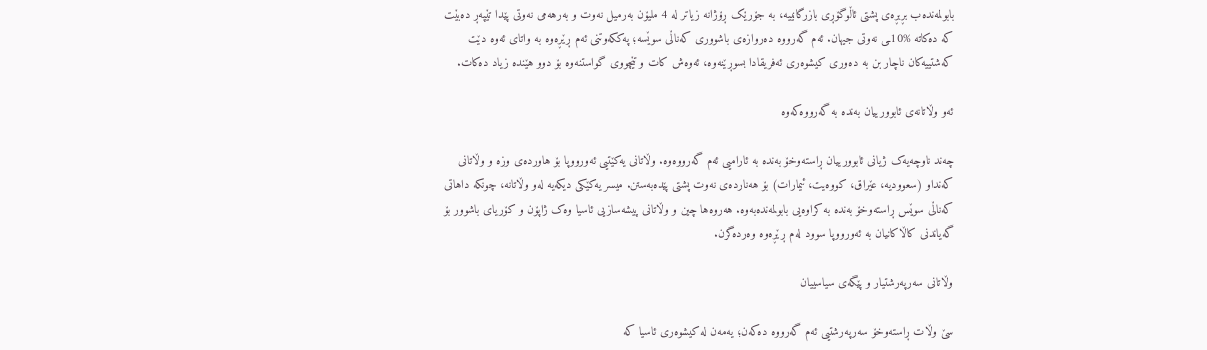بابولمەندەب بڕبڕەی پشتی ئاڵوگۆڕی بازرگانییە، بە جۆرێک ڕۆژانە زیاتر لە 4 ملیۆن بەرمیل نەوت و بەرهەمی نەوتی پێدا تێپەڕ دەبێت کە دەکاتە %10ـی نەوتی جیهان. ئەم گەرووە دەروازەی باشووری کەناڵی سوێسە؛ پەککەوتنی ئەم ڕێڕەوە بە واتای ئەوە دێت کەشتییەکان ناچار بن بە دەوری کیشوەری ئەفریقادا بسوڕێنەوە، ئەوەش کات و تێچووی گواستنەوە بۆ دوو هێندە زیاد دەکات.

ئەو وڵاتانەی ئابوورییان بەندە بە گەرووەکەوە

چەند ناوچەیەک ژیانی ئابوورییان ڕاستەوخۆ بەندە بە ئارامیی ئەم گەرووەوە. وڵاتانی یەکێتیی ئەورووپا بۆ هاوردەی وزە و وڵاتانی کەنداو (سعوودیە، عێراق، کووەیت، ئیمارات) بۆ هەناردەی نەوت پشتی پێدەبەستن. میسر یەکێکی دیکەیە لەو وڵاتانە، چونکە داهاتی کەناڵی سوێس ڕاستەوخۆ بەندە بە کراوەیی بابولمەندەبەوە. هەروەها چین و وڵاتانی پیشەسازیی ئاسیا وەک ژاپۆن و کۆریای باشوور بۆ گەیاندنی کاڵاکانیان بە ئەورووپا سوود لەم ڕێڕەوە وەردەگرن.

وڵاتانی سەرپەرشتیار و پێگەی سیاسییان

سێ وڵات ڕاستەوخۆ سەرپەرشتیی ئەم گەرووە دەکەن؛ یەمەن لە کیشوەری ئاسیا کە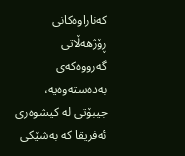کەناراوەکانی ڕۆژهەڵاتی گەرووەکەی بەدەستەوەیە، جیبۆتی لە کیشوەری ئەفریقا کە بەشێکی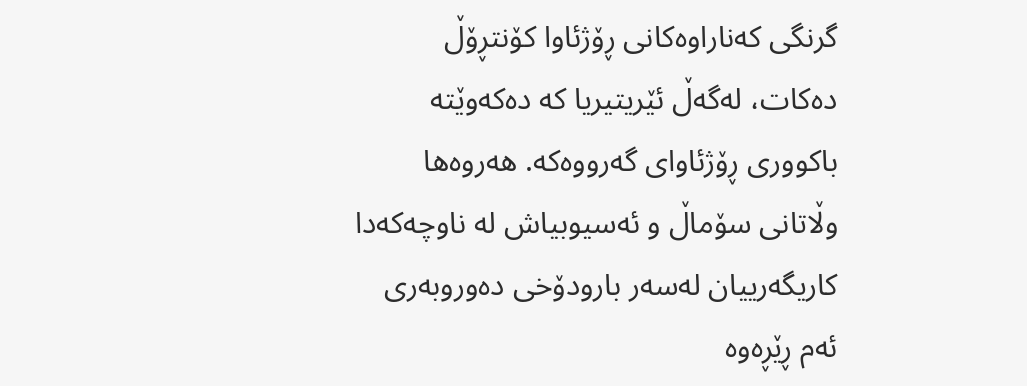گرنگی کەناراوەکانی ڕۆژئاوا کۆنتڕۆڵ دەکات، لەگەڵ ئێریتیریا کە دەکەوێتە باکووری ڕۆژئاوای گەرووەکە. هەروەها وڵاتانی سۆماڵ و ئەسیوبیاش لە ناوچەکەدا کاریگەرییان لەسەر بارودۆخی دەوروبەری ئەم ڕێڕەوە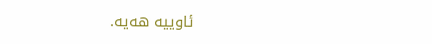ئاوییە هەیە.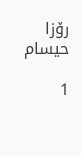رۆزا حیسام

1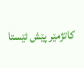کاتژمێر پێش ئێستا